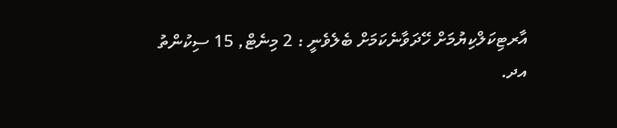އާރޓިކަލްކިޔުމަށް ހޭދަވާނެކަމަށް ބެލެވެނީ : 2 މިނެޓް, 15 ސިކުންތު
އދ.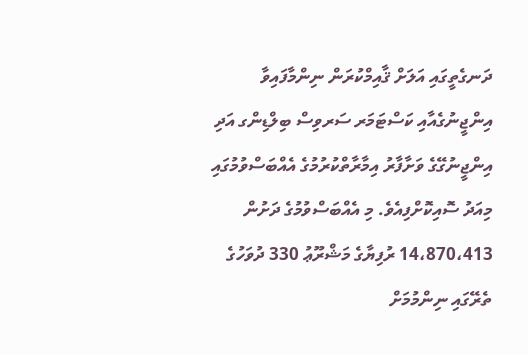ދަނގެތީގައި އަލަށް ޤާއިމްކުރަން ނިންމާފައިވާ އިންޖީނުގެއާއި ކަސްޓަމަރ ސަރވިސް ބިލްޑިންގ އަދި އިންޖީނުގޭގެ ވަށާފާރު އިމާރާތްކުރުމުގެ އެއްބަސްވުމުގައި މިއަދު ސޮއިކޮށްފިއެވެ. މި އެއްބަސްވުމުގެ ދަށުން 14،870،413 ރުފިޔާގެ މަޝްރޫޢު 330 ދުވަހުގެ ތެރޭގައި ނިންމުމަށް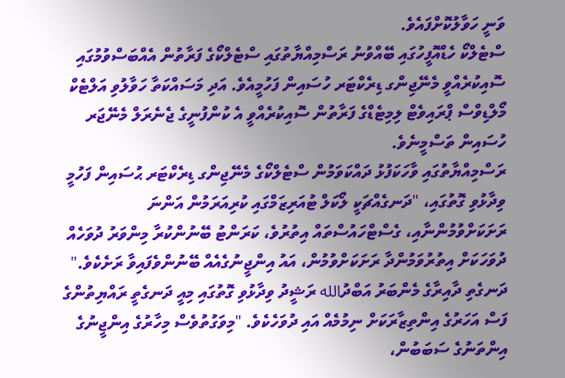ވަނީ ހަވާލުކޮށްފައެވެ.
ސްޓެލްކޯ ހެޑްއޮފީހުގައި ބޭއްވުނު ރަސްމިއްޔާތުގައި ސްޓެލްކޯގެ ފަރާތުން އެއްބަސްވުމުގައި ސޮއިކުރެއްވީ މެނޭޖިންގ ޑިރެކްޓަރ ހުސައިން ފަހުމީއެވެ. އަދި މަސައްކަތާ ހަވާލުވި އަލްޓެކް މޯލްޑިވްސް ޕްރައިވެޓް ލިމިޓެޑްގެ ފަރާތުން ސޮއިކުރެއްވީ އެ ކުންފުނީގެ ޖެނެރަލް މެނޭޖަރ ހުސައިން ތަސްމީނެވެ.
ރަސްމިއްޔާތުގައި ވާހަކަފުޅު ދައްކަވަމުން ސްޓެލްކޯގެ މެނޭޖިންގ ޑިރެކްޓަރ ޙުސައިން ފަހުމީ ވިދާޅުވި ގޮތުގައި، "ދަނގެއްޗަކީ ލޯކަލް ޓުއަރިޒަމްގައި ކުރިއަރަމުން އަންނަ ރަށަކަށްވުމުންނާއި، ގެސްޓްހައުސްތައް އިތުރުވެ، ކަރަންޓު ބޭނުންކުރާ މިންވަރު ދުވަހެއް ދުވަހަކަށް އިތުރުވަމުންދާ ރަށަކަށްވުމުން، އައު އިންޖީނުގެއެއް ބޭނުންވެފައިވާ ރަށެކެވެ."
ދަނގެތި ދާއިރާގެ މެންބަރު އަބްދުالله ރަޝީދު ވިދާޅުވި ގޮތުގައި މިއީ ދަނގެތީ ރައްޔިތުންގެ ފަސް އަހަރުގެ އިންތިޒާރަކަށް ނިމުމެއް އައި ދުވަހެކެވެ. "މިވަގުތުވެސް މިހާރުގެ އިންޖީނުގެ އިންތަނުގެ ސަބަބުން،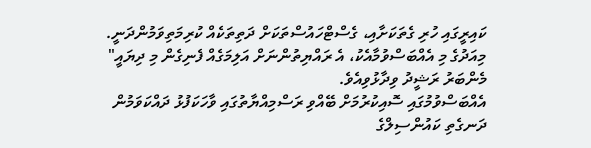ކައިރީގައި ހުރި ގެތަކަށާއި، ގެސްޓްހައުސްތަކަށް ދަތިތަކެއް ކުރިމަތިވަމުންދަނީ. މިއަދުގެ މި އެއްބަސްވުމާއެކު، އެ ރައްޔިތުންނަށް އަލިމަގެއް ފެނިގެން މި ދިޔައީ" މެންބަރު ރަޝީދު ވިދާޅުވިއެވެ.
އެއްބަސްވުމުގައި ސޮއިކުރުމަށް ބޭއްވި ރަސްމިއްޔާތުގައި ވާހަކަފުޅު ދައްކަވަމުން ދަނގެތި ކައުންސިލްގެ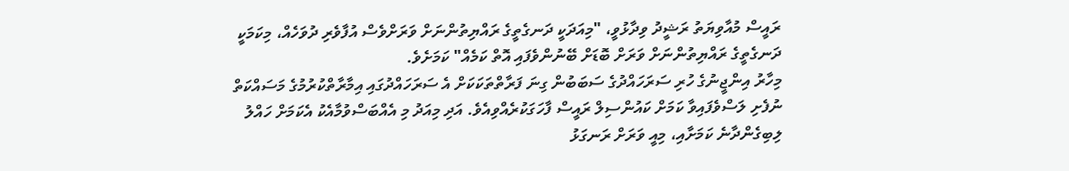ރައީސް މުއާވިޔަތު ރަޝީދު ވިދާޅުވީ، "މިއަދަކީ ދަނގެތީގެ ރައްޔިތުންނަށް ވަރަށްވެސް އުފާވެރި ދުވަހެއް، މިކަމަކީ ދަނގެތީގެ ރައްޔިތުންނަށް ވަރަށް ބޮޑަށް ބޭނުންވެފައި އޮތް ކަމެއް" ކަމަށެވެ.
މިހާރު އިންޖީނުގެ ހުރި ސަރަހައްދުގެ ސަބަބުން ގިނަ ފަރާތްތަކަކަށް އެ ސަރަހައްދުގައި އިމާރާތްކުރުމުގެ މަސައްކަތް ނުފެށި ލަސްވެފައިވާ ކަމަށް ކައުންސިލް ރައީސް ފާހަގަކުރެއްވިއެވެ. އަދި މިއަދު މި އެއްބަސްވުމާއެކު އެކަމަށް ހައްލު ލިބިގެންދާނެ ކަމަށާއި، މިއީ ވަރަށް ރަނގަޅު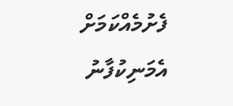ފެށުމެއްކަމަށް އެމަނިކުފާނު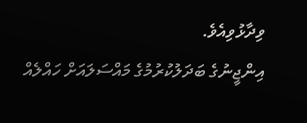ވިދާޅުވިއެވެ.
އިންޖީނުގެ ބަދަލުކުރުމުގެ މައްސަލައަށް ހައްލެއް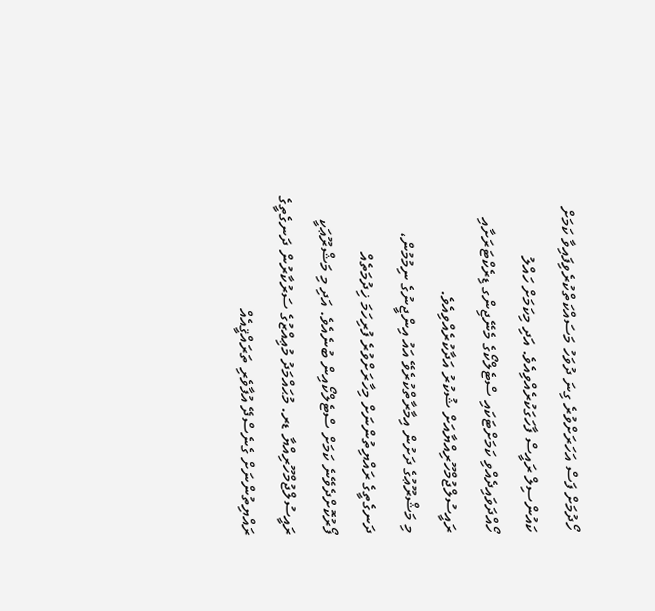ހޯދުމަށް ފަސް އަހަރަށްވުރެ ގިނަ ދުވަހު މަސައްކަތްކުރެވިފައިވާ ކަމަށް ކައުންސިލް ރައީސް ފާހަގަކުރެއްވިއެވެ. އަދި މިކަމަށް ހައްލު ހޯއްދަވައިދެއްވި ކަމަށްޓަކައި ސްޓެލްކޯގެ މެނޭޖިންގ ޑިރެކްޓަރަށާއި ރައީސުލްޖުމްހޫރިއްޔާއަށް ޝުކުރު އަދާކުރެއްވިއެވެ.
މި މަޝްރޫޢުގެ ދަށުން އިމާރާތްކުރެވޭ އައު އިންޖީނުގެ ނިމުމުން، ދަނގެތީގެ ރައްޔިތުންނަށް މިހާރަށްވުރެ ފުރިހަމަ ޚިދުމަތެއް ފޯރުކޮށްދެވޭނެ ކަމަށް ސްޓެލްކޯއިން ބުނެއެވެ. އަދި މި މަޝްރޫޢަކީ ރައީސުލްޖުމްހޫރިއްޔާ ޑރ. މުޙައްމަދު މުޢިއްޒުގެ ސަރުކާރުން ދަނގެތީގެ ރައްޔިތުންނަށް ގެނެސްދޭ އުފާވެރި ތަރައްޤީއެއް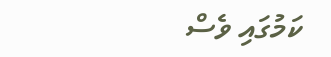ކަމުގައި ވެސް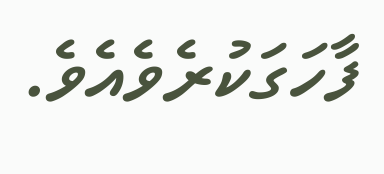ފާހަގަކުރެވެއެވެ.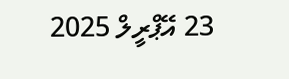23 އޭޕްރީލް 2025